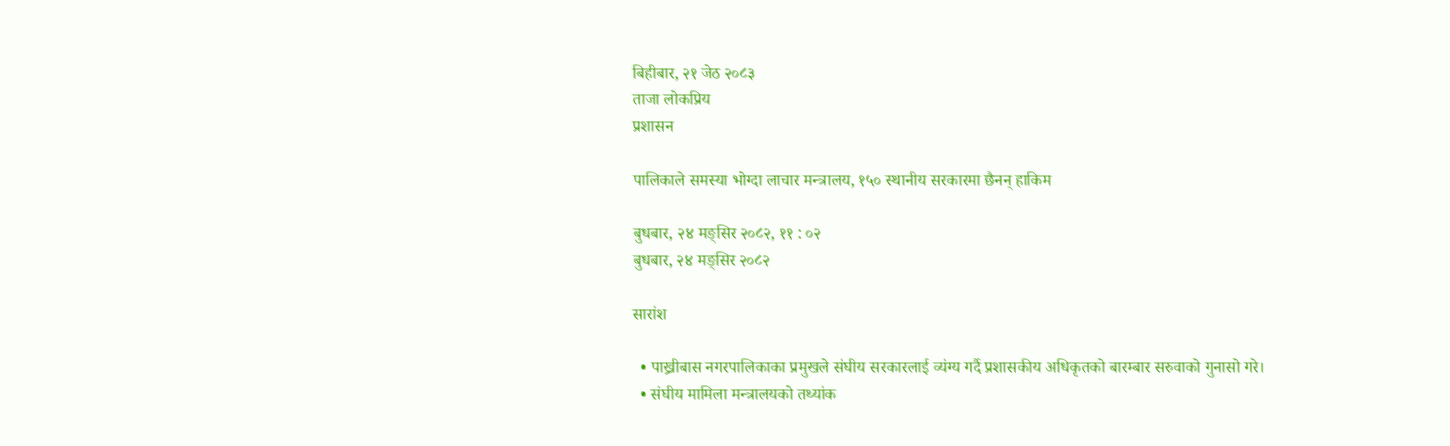बिहीबार, २१ जेठ २०८३
ताजा लोकप्रिय
प्रशासन

पालिकाले समस्या भोग्दा लाचार मन्त्रालय, १५० स्थानीय सरकारमा छैनन् हाकिम

बुधबार, २४ मङ्सिर २०८२, ११ : ०२
बुधबार, २४ मङ्सिर २०८२

सारांश

  • पाख्रीबास नगरपालिकाका प्रमुखले संघीय सरकारलाई व्यंग्य गर्दै प्रशासकीय अधिकृतको बारम्बार सरुवाको गुनासो गरे।
  • संघीय मामिला मन्त्रालयको तथ्यांक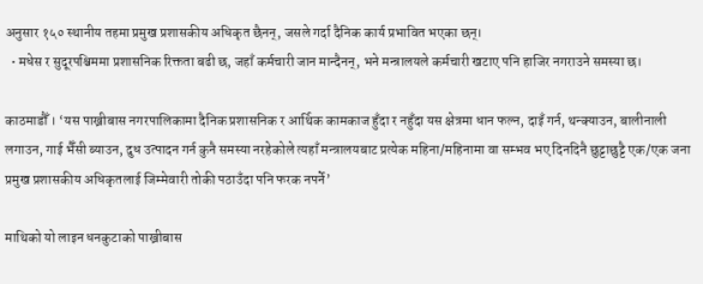अनुसार १५० स्थानीय तहमा प्रमुख प्रशासकीय अधिकृत छैनन्, जसले गर्दा दैनिक कार्य प्रभावित भएका छन्।
  • मधेस र सुदूरपश्चिममा प्रशासनिक रिक्तता बढी छ, जहाँ कर्मचारी जान मान्दैनन्, भने मन्त्रालयले कर्मचारी खटाए पनि हाजिर नगराउने समस्या छ।

काठमाडौँ । ‘यस पाख्रीबास नगरपालिकामा दैनिक प्रशासनिक र आर्थिक कामकाज हुँदा र नहुँदा यस क्षेत्रमा धान फल्न, दाइँ गर्न, थन्क्याउन, बालीनाली लगाउन, गाई भैँसी ब्याउन, दुध उत्पादन गर्न कुनै समस्या नरहेकोले त्यहाँ मन्त्रालयबाट प्रत्येक महिना/महिनामा वा सम्भव भए दिनदिनै छुट्टाछुट्टै एक/एक जना प्रमुख प्रशासकीय अधिकृतलाई जिम्मेवारी तोकी पठाउँदा पनि फरक नपर्ने’

माथिको यो लाइन धनकुटाको पाख्रीबास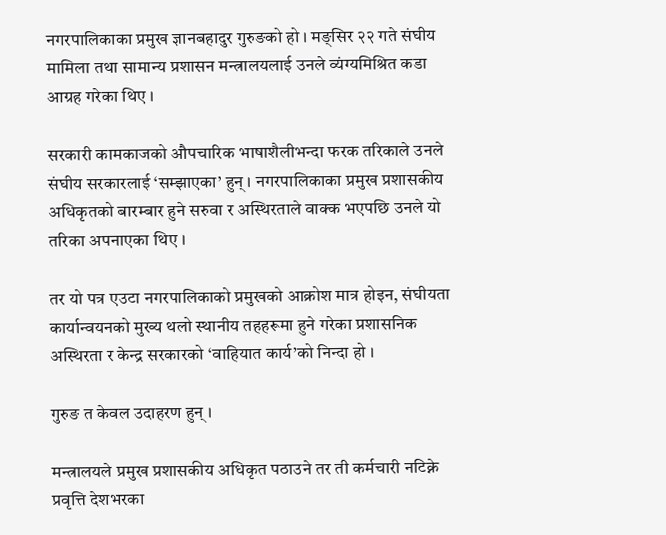नगरपालिकाका प्रमुख ज्ञानबहादुर गुरुङको हो । मङ्सिर २२ गते संघीय मामिला तथा सामान्य प्रशासन मन्त्रालयलाई उनले व्यंग्यमिश्रित कडा आग्रह गरेका थिए ।

सरकारी कामकाजको औपचारिक भाषाशैलीभन्दा फरक तरिकाले उनले संघीय सरकारलाई ‘सम्झाएका’ हुन् । नगरपालिकाका प्रमुख प्रशासकीय अधिकृतको बारम्बार हुने सरुवा र अस्थिरताले वाक्क भएपछि उनले यो तरिका अपनाएका थिए ।

तर यो पत्र एउटा नगरपालिकाको प्रमुखको आक्रोश मात्र होइन, संघीयता कार्यान्वयनको मुख्य थलो स्थानीय तहहरूमा हुने गरेका प्रशासनिक अस्थिरता र केन्द्र सरकारको ‘वाहियात कार्य’को निन्दा हो ।

गुरुङ त केवल उदाहरण हुन् ।

मन्त्रालयले प्रमुख प्रशासकीय अधिकृत पठाउने तर ती कर्मचारी नटिक्ने प्रवृत्ति देशभरका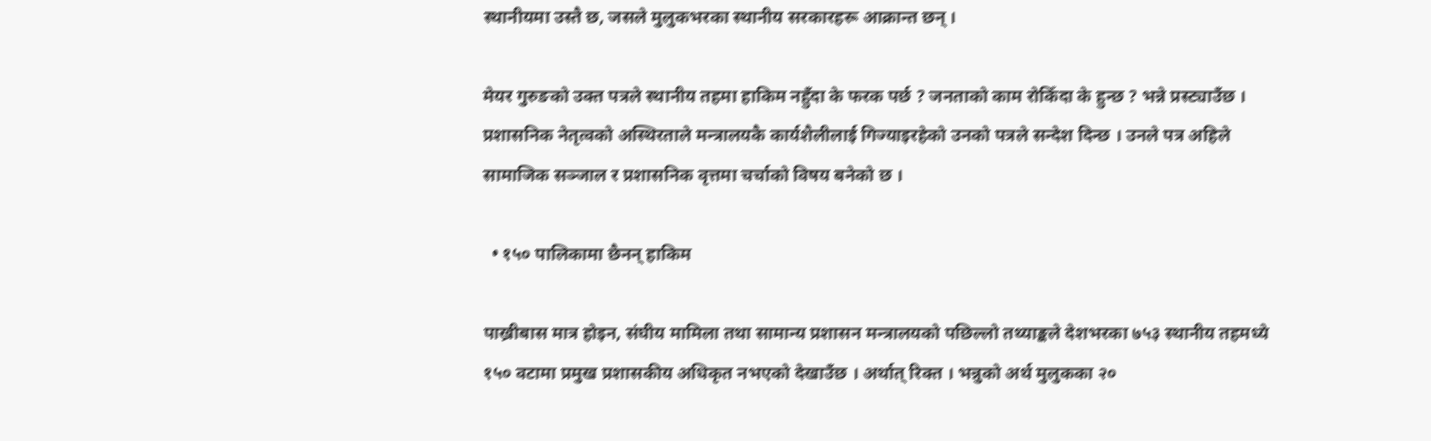स्थानीयमा उस्तै छ, जसले मुलुकभरका स्थानीय सरकारहरू आक्रान्त छन् ।

मेयर गुरुङको उक्त पत्रले स्थानीय तहमा हाकिम नहुँदा के फरक पर्छ ? जनताको काम रोकिँदा के हुन्छ ? भन्ने प्रस्ट्याउँछ । प्रशासनिक नेतृत्वको अस्थिरताले मन्त्रालयकै कार्यशैलीलाई गिज्याइरहेको उनको पत्रले सन्देश दिन्छ । उनले पत्र अहिले सामाजिक सञ्जाल र प्रशासनिक वृत्तमा चर्चाको विषय बनेको छ ।

  • १५० पालिकामा छैनन् हाकिम

पाख्रीबास मात्र होइन, संघीय मामिला तथा सामान्य प्रशासन मन्त्रालयको पछिल्लो तथ्याङ्कले देशभरका ७५३ स्थानीय तहमध्ये १५० वटामा प्रमुख प्रशासकीय अधिकृत नभएको देखाउँछ । अर्थात् रिक्त । भन्नुको अर्थ मुलुकका २०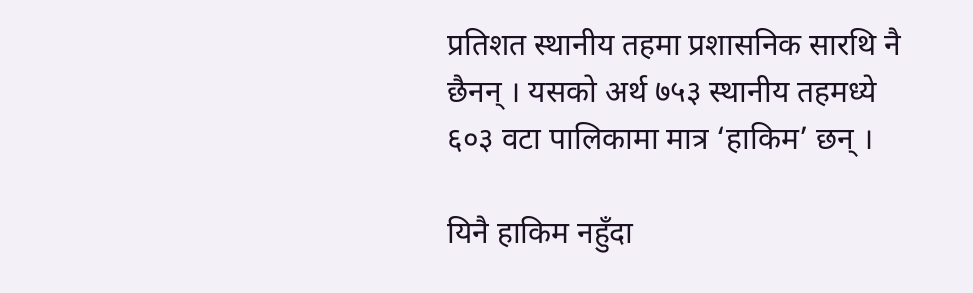प्रतिशत स्थानीय तहमा प्रशासनिक सारथि नै छैनन् । यसको अर्थ ७५३ स्थानीय तहमध्ये ६०३ वटा पालिकामा मात्र ‘हाकिम’ छन् ।

यिनै हाकिम नहुँदा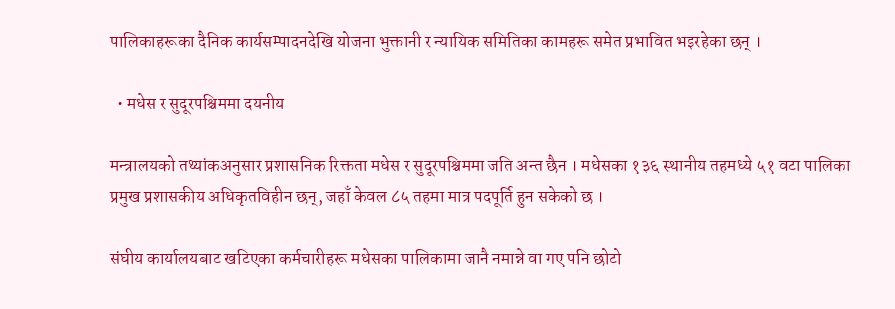पालिकाहरूका दैनिक कार्यसम्पादनदेखि योजना भुक्तानी र न्यायिक समितिका कामहरू समेत प्रभावित भइरहेका छन् ।

  • मधेस र सुदूरपश्चिममा दयनीय

मन्त्रालयको तथ्यांकअनुसार प्रशासनिक रिक्तता मधेस र सुदूरपश्चिममा जति अन्त छैन । मधेसका १३६ स्थानीय तहमध्ये ५१ वटा पालिका प्रमुख प्रशासकीय अधिकृतविहीन छन्, जहाँ केवल ८५ तहमा मात्र पदपूर्ति हुन सकेको छ ।

संघीय कार्यालयबाट खटिएका कर्मचारीहरू मधेसका पालिकामा जानै नमान्ने वा गए पनि छोटो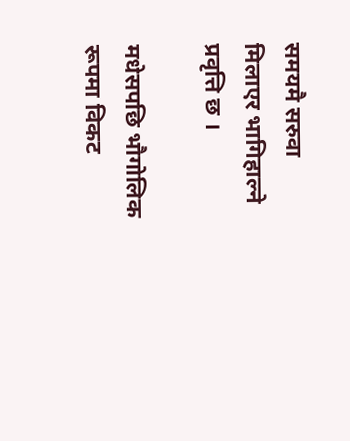समयमै सरुवा मिलाएर भागिहाल्ने प्रवृत्ति छ ।

मधेसपछि भौगोलिक रूपमा विकट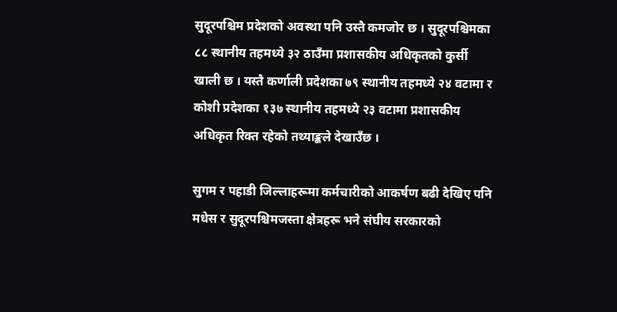सुदूरपश्चिम प्रदेशको अवस्था पनि उस्तै कमजोर छ । सुदूरपश्चिमका ८८ स्थानीय तहमध्ये ३२ ठाउँमा प्रशासकीय अधिकृतको कुर्सी खाली छ । यस्तै कर्णाली प्रदेशका ७९ स्थानीय तहमध्ये २४ वटामा र कोशी प्रदेशका १३७ स्थानीय तहमध्ये २३ वटामा प्रशासकीय अधिकृत रिक्त रहेको तथ्याङ्कले देखाउँछ ।

सुगम र पहाडी जिल्लाहरूमा कर्मचारीको आकर्षण बढी देखिए पनि मधेस र सुदूरपश्चिमजस्ता क्षेत्रहरू भने संघीय सरकारको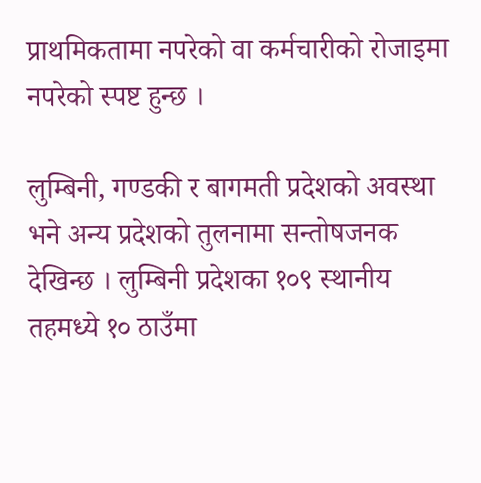प्राथमिकतामा नपरेको वा कर्मचारीको रोजाइमा नपरेको स्पष्ट हुन्छ ।

लुम्बिनी, गण्डकी र बागमती प्रदेशको अवस्था भने अन्य प्रदेशको तुलनामा सन्तोषजनक देखिन्छ । लुम्बिनी प्रदेशका १०९ स्थानीय तहमध्ये १० ठाउँमा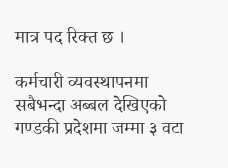मात्र पद रिक्त छ ।

कर्मचारी व्यवस्थापनमा सबैभन्दा अब्बल देखिएको गण्डकी प्रदेशमा जम्मा ३ वटा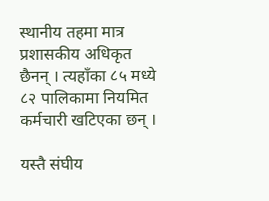स्थानीय तहमा मात्र प्रशासकीय अधिकृत छैनन् । त्यहाँका ८५ मध्ये ८२ पालिकामा नियमित कर्मचारी खटिएका छन् ।

यस्तै संघीय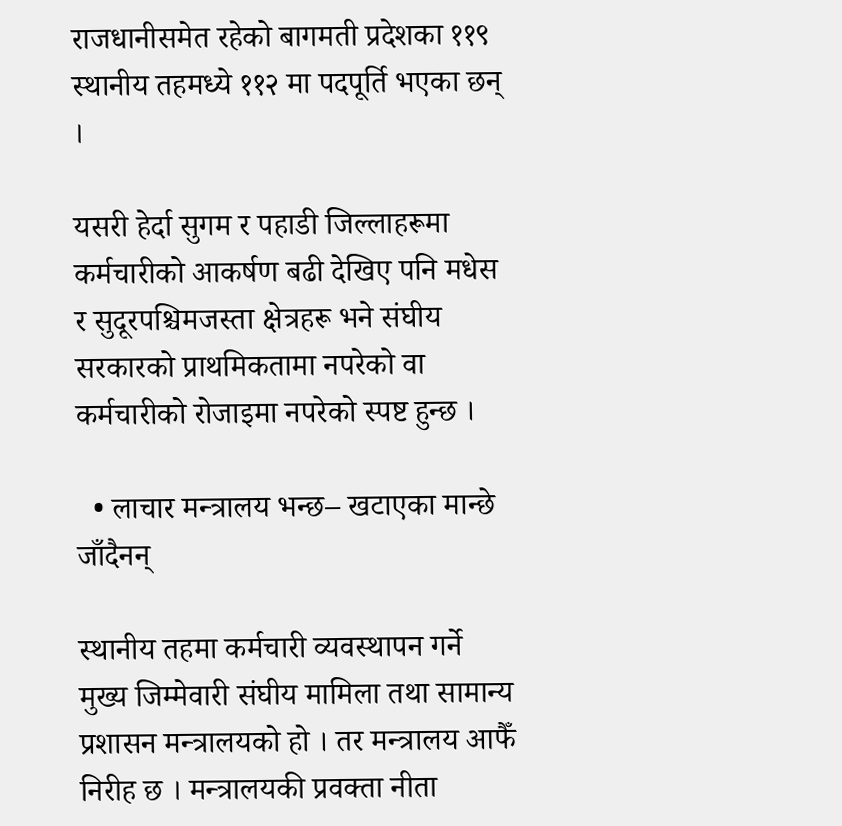राजधानीसमेत रहेको बागमती प्रदेशका ११९ स्थानीय तहमध्ये ११२ मा पदपूर्ति भएका छन् ।

यसरी हेर्दा सुगम र पहाडी जिल्लाहरूमा कर्मचारीको आकर्षण बढी देखिए पनि मधेस र सुदूरपश्चिमजस्ता क्षेत्रहरू भने संघीय सरकारको प्राथमिकतामा नपरेको वा कर्मचारीको रोजाइमा नपरेको स्पष्ट हुन्छ ।

  • लाचार मन्त्रालय भन्छ– खटाएका मान्छे जाँदैनन्

स्थानीय तहमा कर्मचारी व्यवस्थापन गर्ने मुख्य जिम्मेवारी संघीय मामिला तथा सामान्य प्रशासन मन्त्रालयको हो । तर मन्त्रालय आफैँ निरीह छ । मन्त्रालयकी प्रवक्ता नीता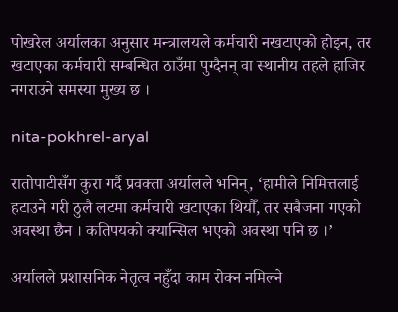पोखरेल अर्यालका अनुसार मन्त्रालयले कर्मचारी नखटाएको होइन, तर खटाएका कर्मचारी सम्बन्धित ठाउँमा पुग्दैनन् वा स्थानीय तहले हाजिर नगराउने समस्या मुख्य छ ।

nita-pokhrel-aryal

रातोपाटीसँग कुरा गर्दै प्रवक्ता अर्यालले भनिन्, ‘हामीले निमित्तलाई हटाउने गरी ठुलै लटमा कर्मचारी खटाएका थियौँ, तर सबैजना गएको अवस्था छैन । कतिपयको क्यान्सिल भएको अवस्था पनि छ ।’

अर्यालले प्रशासनिक नेतृत्व नहुँदा काम रोक्न नमिल्ने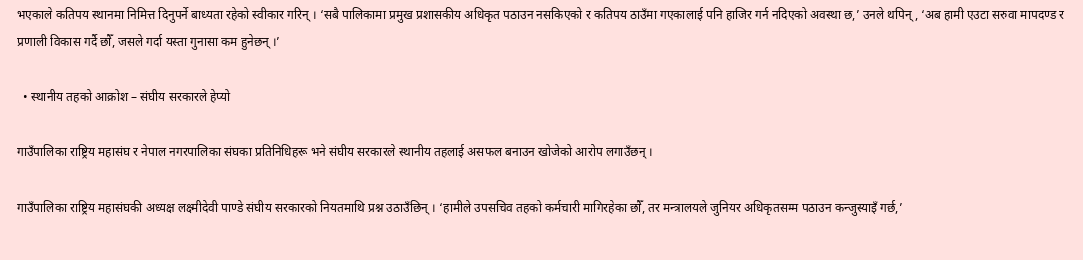भएकाले कतिपय स्थानमा निमित्त दिनुपर्ने बाध्यता रहेको स्वीकार गरिन् । ‘सबै पालिकामा प्रमुख प्रशासकीय अधिकृत पठाउन नसकिएको र कतिपय ठाउँमा गएकालाई पनि हाजिर गर्न नदिएको अवस्था छ,’ उनले थपिन्, ‘अब हामी एउटा सरुवा मापदण्ड र प्रणाली विकास गर्दै छौँ, जसले गर्दा यस्ता गुनासा कम हुनेछन् ।’

  • स्थानीय तहको आक्रोश – संघीय सरकारले हेप्यो

गाउँपालिका राष्ट्रिय महासंघ र नेपाल नगरपालिका संघका प्रतिनिधिहरू भने संघीय सरकारले स्थानीय तहलाई असफल बनाउन खोजेको आरोप लगाउँछन् ।

गाउँपालिका राष्ट्रिय महासंघकी अध्यक्ष लक्ष्मीदेवी पाण्डे संघीय सरकारको नियतमाथि प्रश्न उठाउँछिन् । ‘हामीले उपसचिव तहको कर्मचारी मागिरहेका छौँ, तर मन्त्रालयले जुनियर अधिकृतसम्म पठाउन कन्जुस्याइँ गर्छ,’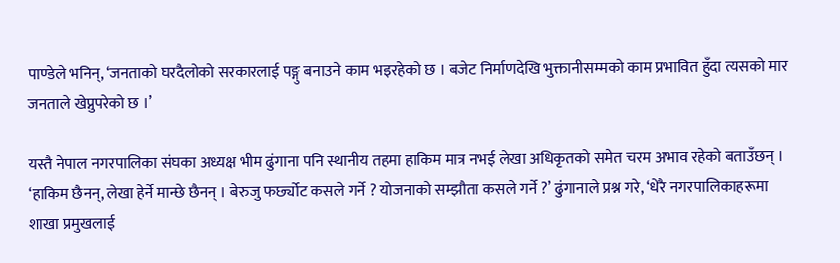पाण्डेले भनिन्, ‘जनताको घरदैलोको सरकारलाई पङ्गु बनाउने काम भइरहेको छ । बजेट निर्माणदेखि भुक्तानीसम्मको काम प्रभावित हुँदा त्यसको मार जनताले खेप्नुपरेको छ ।’

यस्तै नेपाल नगरपालिका संघका अध्यक्ष भीम ढुंगाना पनि स्थानीय तहमा हाकिम मात्र नभई लेखा अधिकृतको समेत चरम अभाव रहेको बताउँछन् । ‘हाकिम छैनन्, लेखा हेर्ने मान्छे छैनन् । बेरुजु फर्छ्योट कसले गर्ने ? योजनाको सम्झौता कसले गर्ने ?’ ढुंगानाले प्रश्न गरे, ‘धेरै नगरपालिकाहरूमा शाखा प्रमुखलाई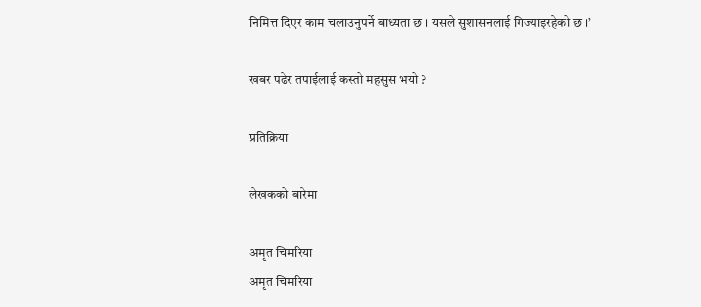निमित्त दिएर काम चलाउनुपर्ने बाध्यता छ । यसले सुशासनलाई गिज्याइरहेको छ ।’

खबर पढेर तपाईलाई कस्तो महसुस भयो ?

प्रतिक्रिया

लेखकको बारेमा

अमृत चिमरिया
अमृत चिमरिया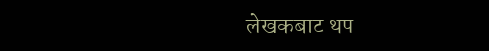लेखकबाट थप